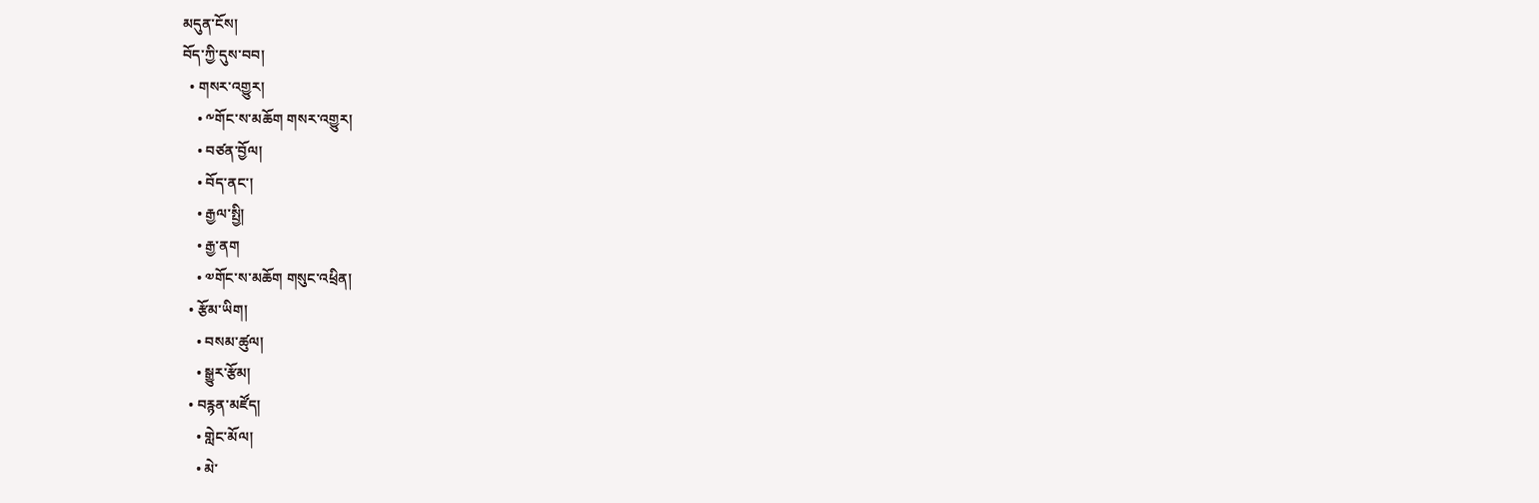མདུན་ངོས།
བོད་ཀྱི་དུས་བབ།
  • གསར་འགྱུར།
    • ༸གོང་ས་མཆོག གསར་འགྱུར།
    • བཙན་བྱོལ།
    • བོད་ནང་།
    • རྒྱལ་སྤྱི།
    • རྒྱ་ནག
    • ༧གོང་ས་མཆོག གསུང་འཕྲིན།
  • རྩོམ་ཡིག།
    • བསམ་ཚུལ།
    • སྒྱུར་རྩོམ།
  • བརྙན་མཛོད།
    • གླེང་མོལ།
    • མེ་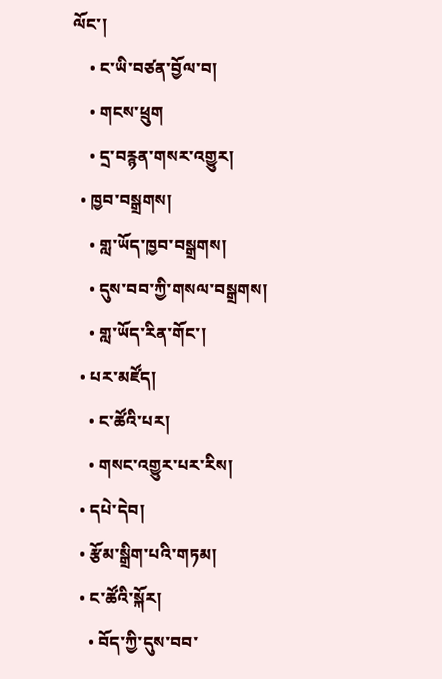ལོང་།
    • ང་ཡི་བཙན་བྱོལ་བ།
    • གངས་ཕྲུག
    • དྲ་བརྙན་གསར་འགྱུར།
  • ཁྱབ་བསྒྲགས།
    • གླ་ཡོད་ཁྱབ་བསྒྲགས།
    • དུས་བབ་ཀྱི་གསལ་བསྒྲགས།
    • གླ་ཡོད་རིན་གོང་།
  • པར་མཛོད།
    • ང་ཚོའི་པར།
    • གསང་འགྱུར་པར་རིས།
  • དཔེ་དེབ།
  • རྩོམ་སྒྲིག་པའི་གཏམ།
  • ང་ཚོའི་སྐོར།
    • བོད་ཀྱི་དུས་བབ་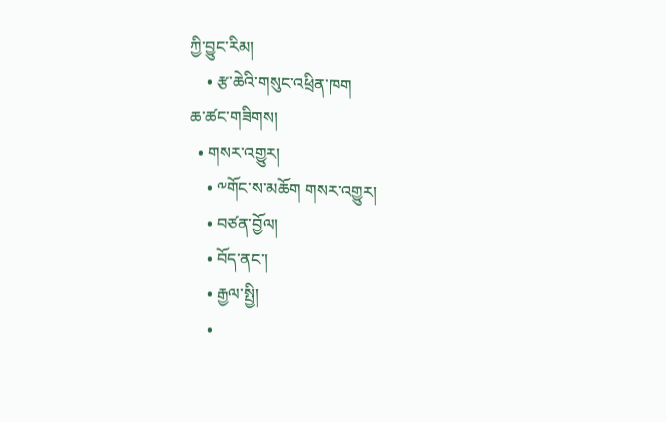ཀྱི་བྱུང་རིམ།
    • རྩ་ཆེའི་གསུང་འཕྲིན་ཁག
ཆ་ཚང་གཟིགས།
  • གསར་འགྱུར།
    • ༸གོང་ས་མཆོག གསར་འགྱུར།
    • བཙན་བྱོལ།
    • བོད་ནང་།
    • རྒྱལ་སྤྱི།
    •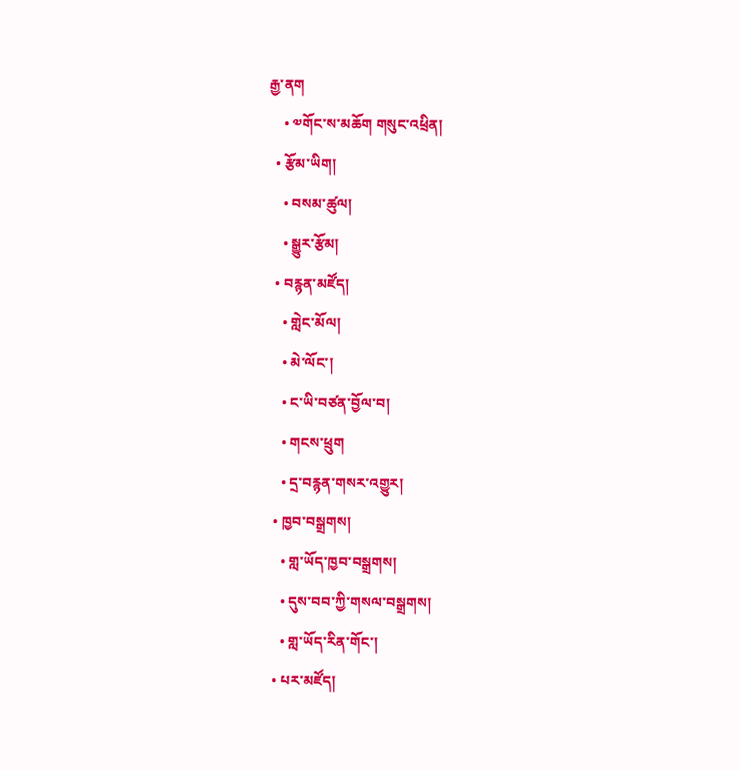རྒྱ་ནག
    • ༧གོང་ས་མཆོག གསུང་འཕྲིན།
  • རྩོམ་ཡིག།
    • བསམ་ཚུལ།
    • སྒྱུར་རྩོམ།
  • བརྙན་མཛོད།
    • གླེང་མོལ།
    • མེ་ལོང་།
    • ང་ཡི་བཙན་བྱོལ་བ།
    • གངས་ཕྲུག
    • དྲ་བརྙན་གསར་འགྱུར།
  • ཁྱབ་བསྒྲགས།
    • གླ་ཡོད་ཁྱབ་བསྒྲགས།
    • དུས་བབ་ཀྱི་གསལ་བསྒྲགས།
    • གླ་ཡོད་རིན་གོང་།
  • པར་མཛོད།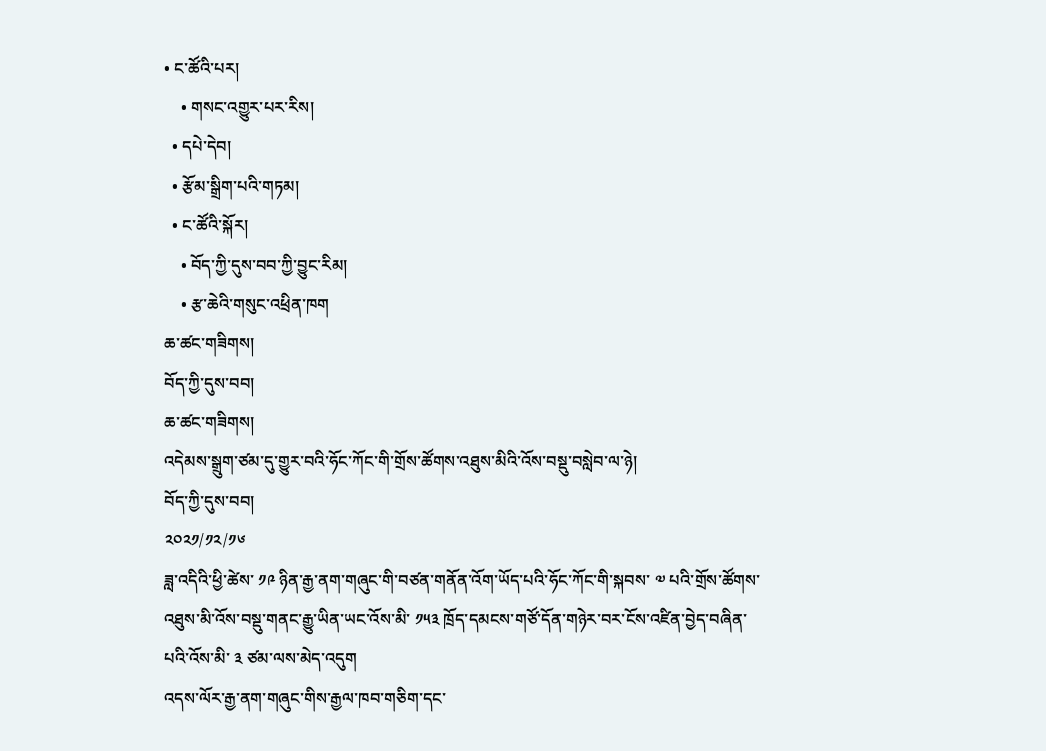• ང་ཚོའི་པར།
    • གསང་འགྱུར་པར་རིས།
  • དཔེ་དེབ།
  • རྩོམ་སྒྲིག་པའི་གཏམ།
  • ང་ཚོའི་སྐོར།
    • བོད་ཀྱི་དུས་བབ་ཀྱི་བྱུང་རིམ།
    • རྩ་ཆེའི་གསུང་འཕྲིན་ཁག
ཆ་ཚང་གཟིགས།
བོད་ཀྱི་དུས་བབ།
ཆ་ཚང་གཟིགས།
འདེམས་སྒྲུག་ཙམ་དུ་གྱུར་བའི་ཧོང་ཀོང་གི་གྲོས་ཚོགས་འཐུས་མིའི་འོས་བསྡུ་བསླེབ་ལ་ཉེ།
བོད་ཀྱི་དུས་བབ།
༢༠༢༡/༡༢/༡༦
ཟླ་འདིའི་ཕྱི་ཚེས་ ༡༩ ཉིན་རྒྱ་ནག་གཞུང་གི་བཙན་གནོན་འོག་ཡོད་པའི་ཧོང་ཀོང་གི་སྐབས་ ༧ པའི་གྲོས་ཚོགས་འཐུས་མི་འོས་བསྡུ་གནང་རྒྱུ་ཡིན་ཡང་འོས་མི་ ༡༥༣ ཁྲོད་དམངས་གཙོ་དོན་གཉེར་བར་ངོས་འཛིན་བྱེད་བཞིན་པའི་འོས་མི་ ༣ ཙམ་ལས་མེད་འདུག
འདས་ལོར་རྒྱ་ནག་གཞུང་གིས་རྒྱལ་ཁབ་གཅིག་དང་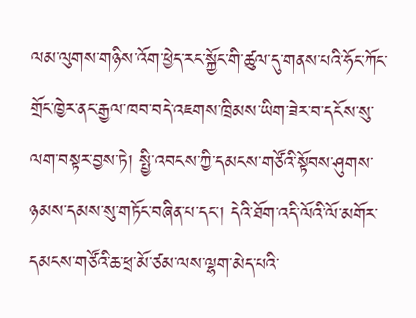ལམ་ལུགས་གཉིས་འོག་ཕྱེད་རང་སྐྱོང་གི་ཚུལ་དུ་གནས་པའི་ཧོང་ཀོང་གྲོང་ཁྱེར་ནང་རྒྱལ་ཁབ་བདེ་འཇགས་ཁྲིམས་ཡིག་ཟེར་བ་དངོས་སུ་ལག་བསྟར་བྱས་ཏེ། སྤྱི་འབངས་ཀྱི་དམངས་གཙོའི་སྟོབས་ཤུགས་ཉམས་དམས་སུ་གཏོང་བཞིན་པ་དང་། དེའི་ཐོག་འདི་ལོའི་ལོ་མགོར་དམངས་གཙོའི་ཆ་ཕྲ་མོ་ཙམ་ལས་ལྷག་མེད་པའི་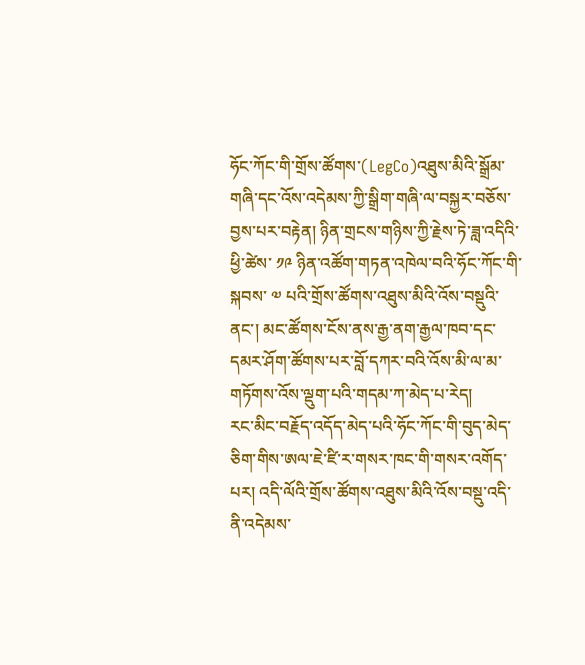ཧོང་ཀོང་གི་གྲོས་ཚོགས་(LegCo)འཐུས་མིའི་སྒྲོམ་གཞི་དང་འོས་འདེམས་ཀྱི་སྒྲིག་གཞི་ལ་བསྐྱར་བཅོས་བྱས་པར་བརྟེན། ཉིན་གྲངས་གཉིས་ཀྱི་རྗེས་ཏེ་ཟླ་འདིའི་ཕྱི་ཚེས་ ༡༩ ཉིན་འཚོག་གཏན་འཁེལ་བའི་ཧོང་ཀོང་གི་སྐབས་ ༧ པའི་གྲོས་ཚོགས་འཐུས་མིའི་འོས་བསྡུའི་ནང་། མང་ཚོགས་ངོས་ནས་རྒྱ་ནག་རྒྱལ་ཁབ་དང་དམར་ཤོག་ཚོགས་པར་བློ་དཀར་བའི་འོས་མི་ལ་མ་གཏོགས་འོས་ལྡུག་པའི་གདམ་ཀ་མེད་པ་རེད།
རང་མིང་བརྗོད་འདོད་མེད་པའི་ཧོང་ཀོང་གི་བུད་མེད་ཅིག་གིས་ཨལ་ཇེ་ཛི་ར་གསར་ཁང་གི་གསར་འགོད་པར། འདི་ལོའི་གྲོས་ཚོགས་འཐུས་མིའི་འོས་བསྡུ་འདི་ནི་འདེམས་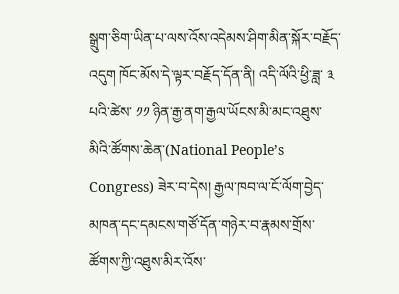སྒྲུག་ཅིག་ཡིན་པ་ལས་འོས་འདེམས་ཤིག་མིན་སྐོར་བརྗོད་འདུག ཁོང་མོས་དེ་ལྟར་བརྗོད་དོན་ནི། འདི་ལོའི་ཕྱི་ཟླ་ ༣ པའི་ཚེས་ ༡༡ ཉིན་རྒྱ་ནག་རྒྱལ་ཡོངས་མི་མང་འཐུས་མིའི་ཚོགས་ཆེན་(National People’s Congress) ཟེར་བ་དེས། རྒྱལ་ཁབ་ལ་ངོ་ལོག་བྱེད་མཁན་དང་དམངས་གཙོ་དོན་གཉེར་བ་རྣམས་གྲོས་ཚོགས་ཀྱི་འཐུས་མིར་འོས་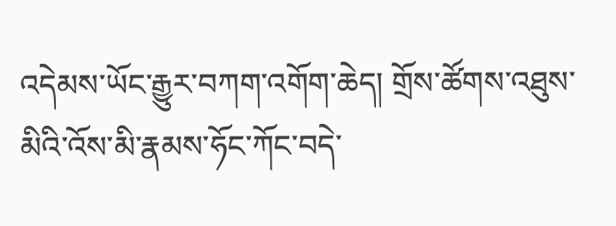འདེམས་ཡོང་རྒྱུར་བཀག་འགོག་ཆེད། གྲོས་ཚོགས་འཐུས་མིའི་འོས་མི་རྣམས་ཧོང་ཀོང་བདེ་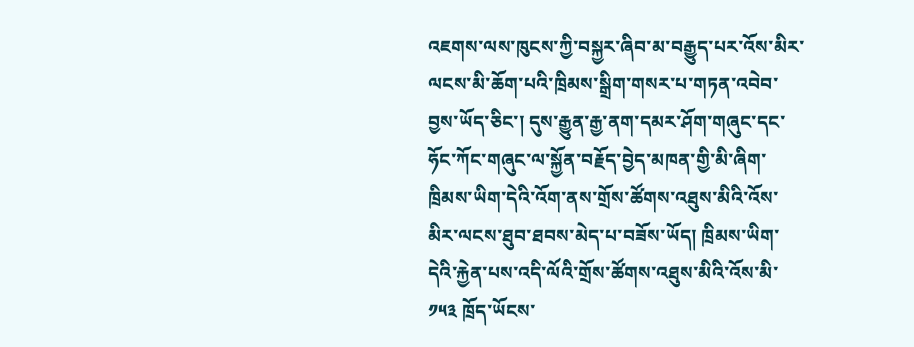འཇགས་ལས་ཁུངས་ཀྱི་བསྐྱར་ཞིབ་མ་བརྒྱུད་པར་འོས་མིར་ལངས་མི་ཆོག་པའི་ཁྲིམས་སྒྲིག་གསར་པ་གཏན་འབེབ་བྱས་ཡོད་ཅིང་། དུས་རྒྱུན་རྒྱ་ནག་དམར་ཤོག་གཞུང་དང་ཧོང་ཀོང་གཞུང་ལ་སྐྱོན་བརྗོད་བྱེད་མཁན་གྱི་མི་ཞིག་ཁྲིམས་ཡིག་དེའི་འོག་ནས་གྲོས་ཚོགས་འཐུས་མིའི་འོས་མིར་ལངས་ཐུབ་ཐབས་མེད་པ་བཟོས་ཡོད། ཁྲིམས་ཡིག་དེའི་རྐྱེན་པས་འདི་ལོའི་གྲོས་ཚོགས་འཐུས་མིའི་འོས་མི་ ༡༥༣ ཁྲོད་ཡོངས་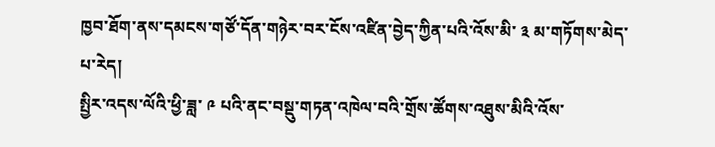ཁྱབ་ཐོག་ནས་དམངས་གཙོ་དོན་གཉེར་བར་ངོས་འཛིན་བྱེད་ཀྱིན་པའི་འོས་མི་ ༣ མ་གཏོགས་མེད་པ་རེད།
སྤྱིར་འདས་ལོའི་ཕྱི་ཟླ་ ༩ པའི་ནང་བསྡུ་གཏན་འཁེལ་བའི་གྲོས་ཚོགས་འཐུས་མིའི་འོས་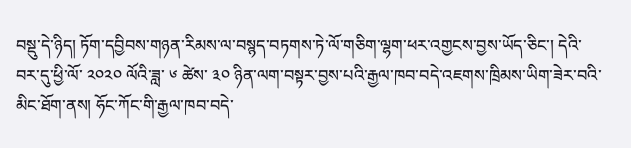བསྡུ་དེ་ཉིད། ཏོག་དབྱིབས་གཉན་རིམས་ལ་བསྙད་བཏགས་ཏེ་ལོ་གཅིག་ལྷག་ཕར་འགྱངས་བྱས་ཡོད་ཅིང་། དེའི་བར་དུ་ཕྱི་ལོ་ ༢༠༢༠ ལོའི་ཟླ་ ༦ ཚེས་ ༣༠ ཉིན་ལག་བསྟར་བྱས་པའི་རྒྱལ་ཁབ་བདེ་འཇགས་ཁྲིམས་ཡིག་ཟེར་བའི་མིང་ཐོག་ནས། ཧོང་ཀོང་གི་རྒྱལ་ཁབ་བདེ་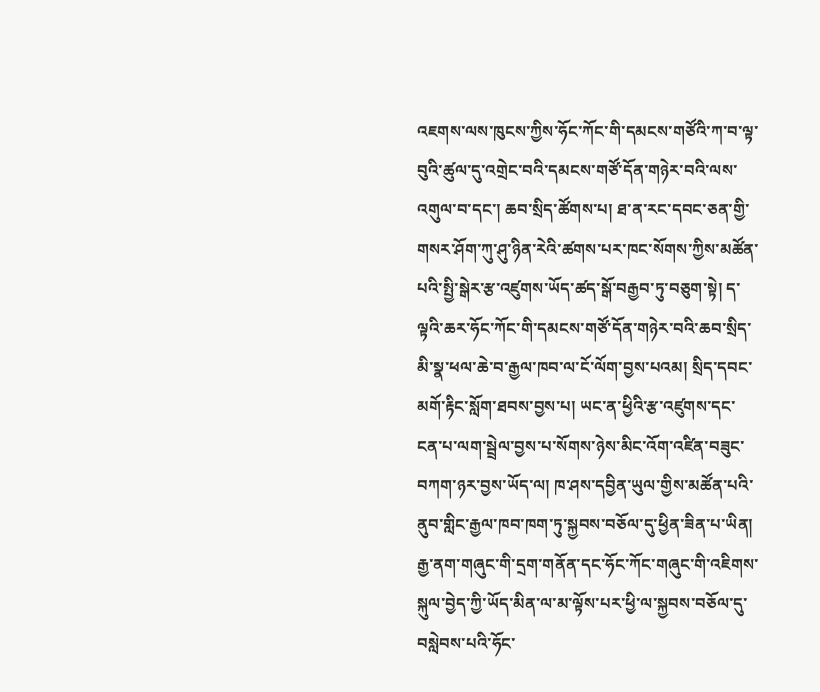འཇགས་ལས་ཁུངས་ཀྱིས་ཧོང་ཀོང་གི་དམངས་གཙོའི་ཀ་བ་ལྟ་བུའི་ཚུལ་དུ་འགྲེང་བའི་དམངས་གཙོ་དོན་གཉེར་བའི་ལས་འགུལ་བ་དང་། ཆབ་སྲིད་ཚོགས་པ། ཐ་ན་རང་དབང་ཅན་གྱི་གསར་ཤོག་ཀུ་ཤུ་ཉིན་རེའི་ཚགས་པར་ཁང་སོགས་ཀྱིས་མཚོན་པའི་སྤྱི་སྒེར་རྩ་འཛུགས་ཡོད་ཚད་སྒོ་བརྒྱབ་ཏུ་བཅུག་སྟེ། ད་ལྟའི་ཆར་ཧོང་ཀོང་གི་དམངས་གཙོ་དོན་གཉེར་བའི་ཆབ་སྲིད་མི་སྣ་ཕལ་ཆེ་བ་རྒྱལ་ཁབ་ལ་ངོ་ལོག་བྱས་པའམ། སྲིད་དབང་མགོ་རྟིང་སློག་ཐབས་བྱས་པ། ཡང་ན་ཕྱིའི་རྩ་འཛུགས་དང་ངན་པ་ལག་སྦྲེལ་བྱས་པ་སོགས་ཉེས་མིང་འོག་འཛིན་བཟུང་བཀག་ཉར་བྱས་ཡོད་ལ། ཁ་ཤས་དབྱིན་ཡུལ་གྱིས་མཚོན་པའི་ནུབ་གླིང་རྒྱལ་ཁབ་ཁག་ཏུ་སྐྱབས་བཅོལ་དུ་ཕྱིན་ཟིན་པ་ཡིན།
རྒྱ་ནག་གཞུང་གི་དྲག་གནོན་དང་ཧོང་ཀོང་གཞུང་གི་འཇིགས་སྐུལ་བྱེད་ཀྱི་ཡོད་མིན་ལ་མ་ལྟོས་པར་ཕྱི་ལ་སྐྱབས་བཅོལ་དུ་བསླེབས་པའི་ཧོང་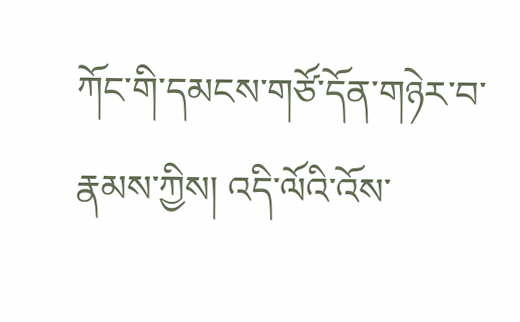ཀོང་གི་དམངས་གཙོ་དོན་གཉེར་བ་རྣམས་ཀྱིས། འདི་ལོའི་འོས་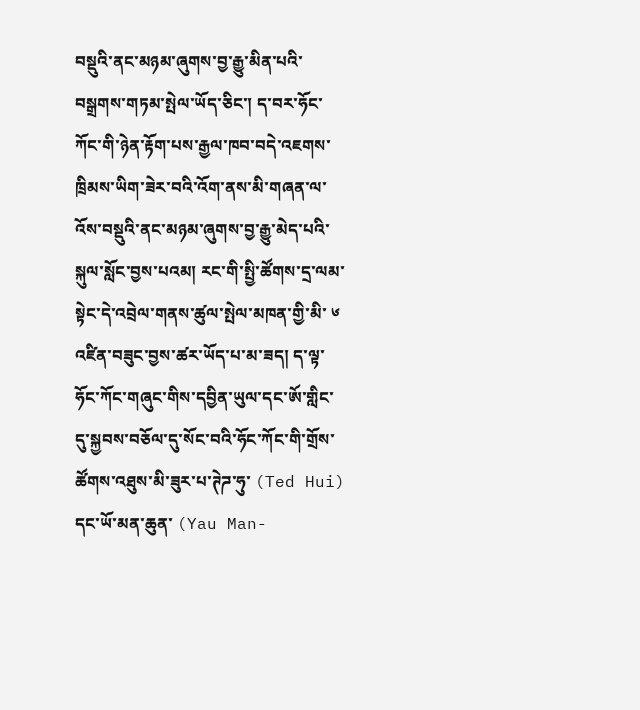བསྡུའི་ནང་མཉམ་ཞུགས་བྱ་རྒྱུ་མིན་པའི་བསྒྲགས་གཏམ་སྤེལ་ཡོད་ཅིང་། ད་བར་ཧོང་ཀོང་གི་ཉེན་རྟོག་པས་རྒྱལ་ཁབ་བདེ་འཇགས་ཁྲིམས་ཡིག་ཟེར་བའི་འོག་ནས་མི་གཞན་ལ་འོས་བསྡུའི་ནང་མཉམ་ཞུགས་བྱ་རྒྱུ་མེད་པའི་སྐུལ་སློང་བྱས་པའམ། རང་གི་སྤྱི་ཚོགས་དྲ་ལམ་སྟེང་དེ་འབྲེལ་གནས་ཚུལ་སྤེལ་མཁན་གྱི་མི་ ༦ འཛིན་བཟུང་བྱས་ཚར་ཡོད་པ་མ་ཟད། ད་ལྟ་ཧོང་ཀོང་གཞུང་གིས་དབྱིན་ཡུལ་དང་ཨོ་གླིང་དུ་སྐྱབས་བཅོལ་དུ་སོང་བའི་ཧོང་ཀོང་གི་གྲོས་ཚོགས་འཐུས་མི་ཟུར་པ་ཊེཌ་ཧུ་ (Ted Hui) དང་ཡོ་མན་ཆུན་ (Yau Man-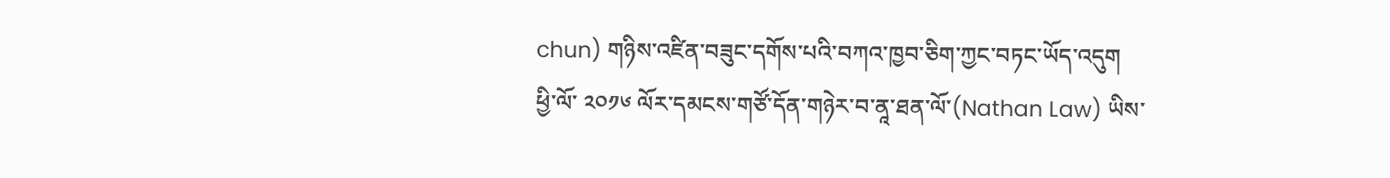chun) གཉིས་འཛིན་བཟུང་དགོས་པའི་བཀའ་ཁྱབ་ཅིག་ཀྱང་བཏང་ཡོད་འདུག
ཕྱི་ལོ་ ༢༠༡༦ ལོར་དམངས་གཙོ་དོན་གཉེར་བ་ནཱ་ཐན་ལོ་(Nathan Law) ཡིས་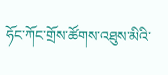ཧོང་ཀོང་གྲོས་ཚོགས་འཐུས་མིའི་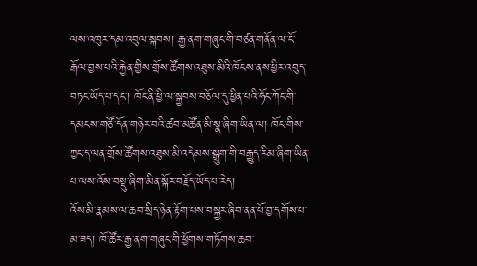ལས་འཁུར་དམ་འབུལ་སྐབས། རྒྱ་ནག་གཞུང་གི་བཙན་གནོན་ལ་ངོ་རྒོལ་བྱས་པའི་རྐྱེན་གྱིས་གྲོས་ཚོགས་འཐུས་མིའི་ཁོངས་ནས་ཕྱིར་འབུད་བཏང་ཡོད་པ་དང་། ཁོང་ནི་ཕྱི་ལ་སྐྱབས་བཅོལ་དུ་ཕྱིན་པའི་ཧོང་ཀོང་གི་དམངས་གཙོ་དོན་གཉེར་བའི་ཚབ་མཚོན་མི་སྣ་ཞིག་ཡིན་ལ། ཁོང་གིས་ཀྱང་ད་ལན་གྲོས་ཚོགས་འཐུས་མི་འདེམས་སྒྲུག་གི་བརྒྱུད་རིམ་ཞིག་ཡིན་པ་ལས་འོས་བསྡུ་ཞིག་མིན་སྐོར་བརྗོད་ཡོད་པ་རེད།
འོས་མི་རྣམས་ལ་ཆབ་སྲིད་ཉེན་རྟོག་པས་བསྐྱར་ཞིབ་ནན་པོ་བྱ་དགོས་པ་མ་ཟད། ཁོ་ཚོར་རྒྱ་ནག་གཞུང་གི་ཕྱོགས་གཏོགས་ཆབ་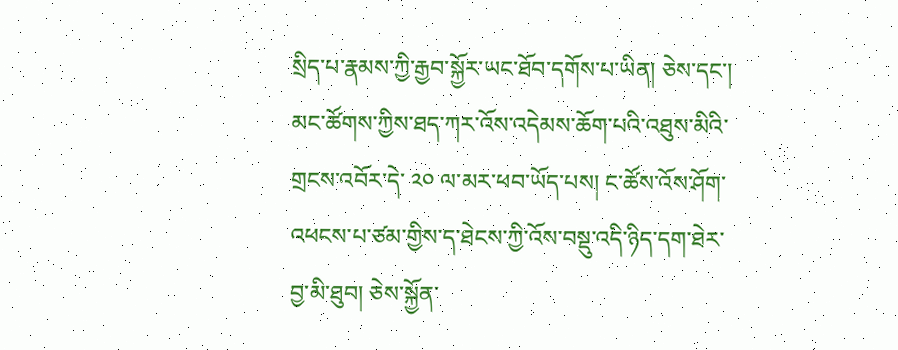སྲིད་པ་རྣམས་ཀྱི་རྒྱབ་སྐྱོར་ཡང་ཐོབ་དགོས་པ་ཡིན། ཅེས་དང་། མང་ཚོགས་ཀྱིས་ཐད་ཀར་འོས་འདེམས་ཆོག་པའི་འཐུས་མིའི་གྲངས་འབོར་དེ་ ༢༠ ལ་མར་ཕབ་ཡོད་པས། ང་ཚོས་འོས་ཤོག་འཕངས་པ་ཙམ་གྱིས་ད་ཐེངས་ཀྱི་འོས་བསྡུ་འདི་ཉིད་དག་ཐེར་བྱ་མི་ཐུབ། ཅེས་སྐྱོན་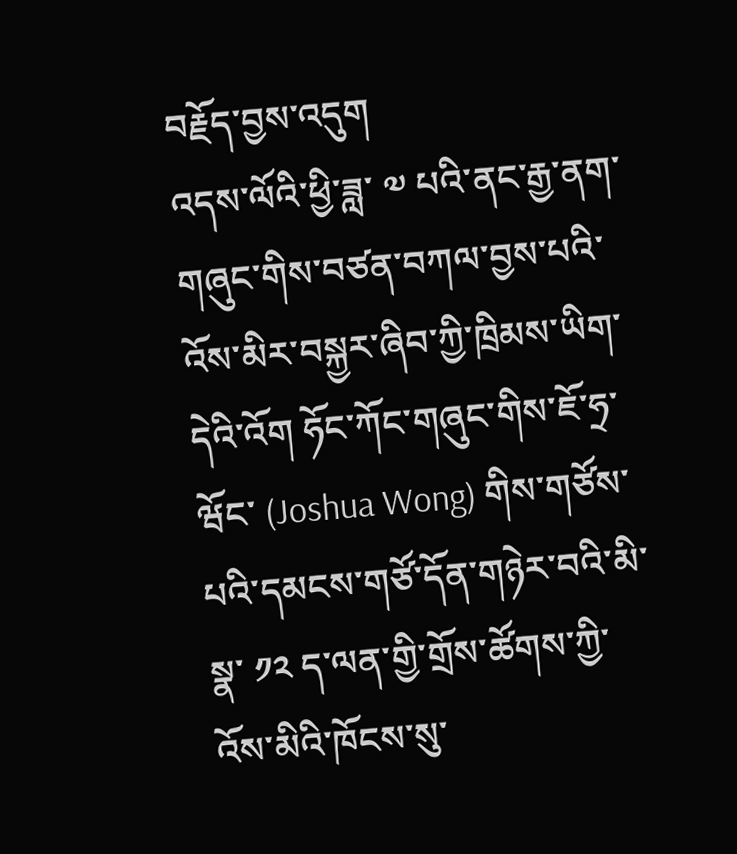བརྗོད་བྱས་འདུག
འདས་ལོའི་ཕྱི་ཟླ་ ༧ པའི་ནང་རྒྱ་ནག་གཞུང་གིས་བཙན་བཀལ་བྱས་པའི་འོས་མིར་བསྐྱར་ཞིབ་ཀྱི་ཁྲིམས་ཡིག་དེའི་འོག ཧོང་ཀོང་གཞུང་གིས་ཇོ་ཧྲ་ཝོང་ (Joshua Wong) གིས་གཙོས་པའི་དམངས་གཙོ་དོན་གཉེར་བའི་མི་སྣ་ ༡༢ ད་ལན་གྱི་གྲོས་ཚོགས་ཀྱི་འོས་མིའི་ཁོངས་སུ་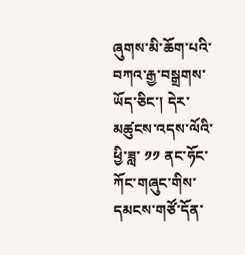ཞུགས་མི་ཆོག་པའི་བཀའ་རྒྱ་བསྒྲགས་ཡོད་ཅིང་། དེར་མཚུངས་འདས་ལོའི་ཕྱི་ཟླ་ ༡༡ ནང་ཧོང་ཀོང་གཞུང་གིས་དམངས་གཙོ་དོན་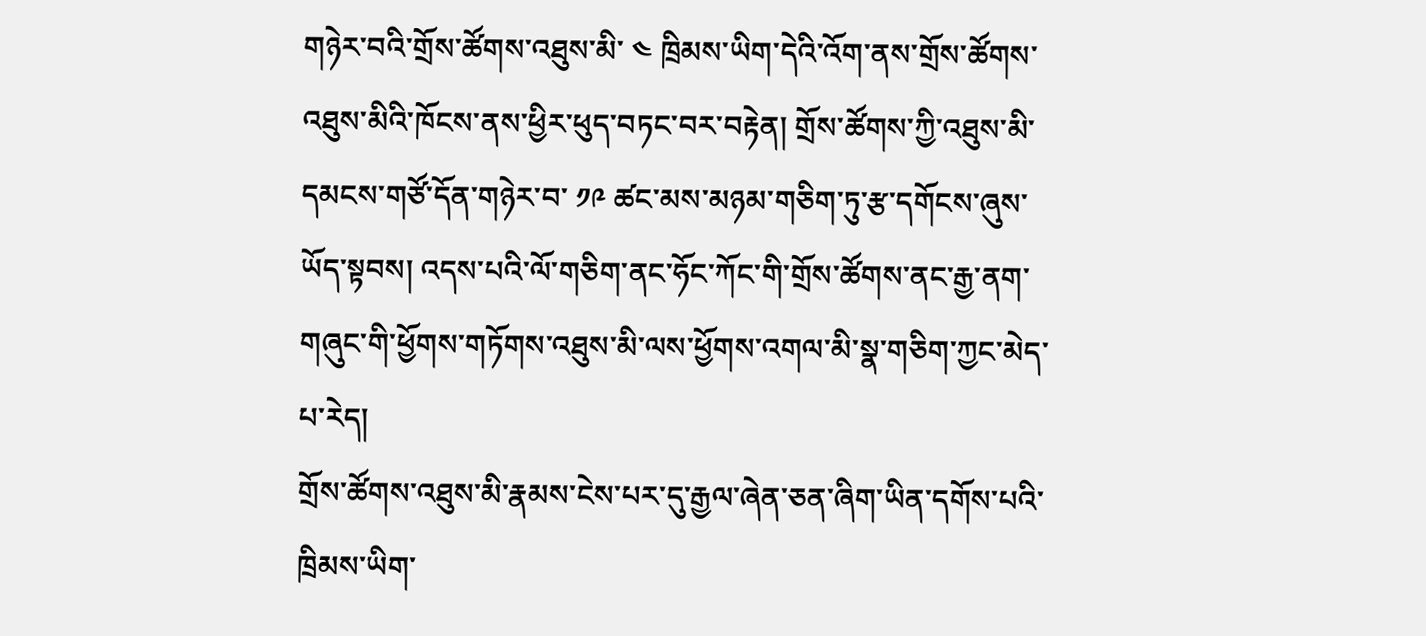གཉེར་བའི་གྲོས་ཚོགས་འཐུས་མི་ ༤ ཁྲིམས་ཡིག་དེའི་འོག་ནས་གྲོས་ཚོགས་འཐུས་མིའི་ཁོངས་ནས་ཕྱིར་ཕུད་བཏང་བར་བརྟེན། གྲོས་ཚོགས་ཀྱི་འཐུས་མི་དམངས་གཙོ་དོན་གཉེར་བ་ ༡༩ ཚང་མས་མཉམ་གཅིག་ཏུ་རྩ་དགོངས་ཞུས་ཡོད་སྟབས། འདས་པའི་ལོ་གཅིག་ནང་ཧོང་ཀོང་གི་གྲོས་ཚོགས་ནང་རྒྱ་ནག་གཞུང་གི་ཕྱོགས་གཏོགས་འཐུས་མི་ལས་ཕྱོགས་འགལ་མི་སྣ་གཅིག་ཀྱང་མེད་པ་རེད།
གྲོས་ཚོགས་འཐུས་མི་རྣམས་ངེས་པར་དུ་རྒྱལ་ཞེན་ཅན་ཞིག་ཡིན་དགོས་པའི་ཁྲིམས་ཡིག་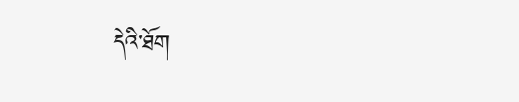དེའི་ཐོག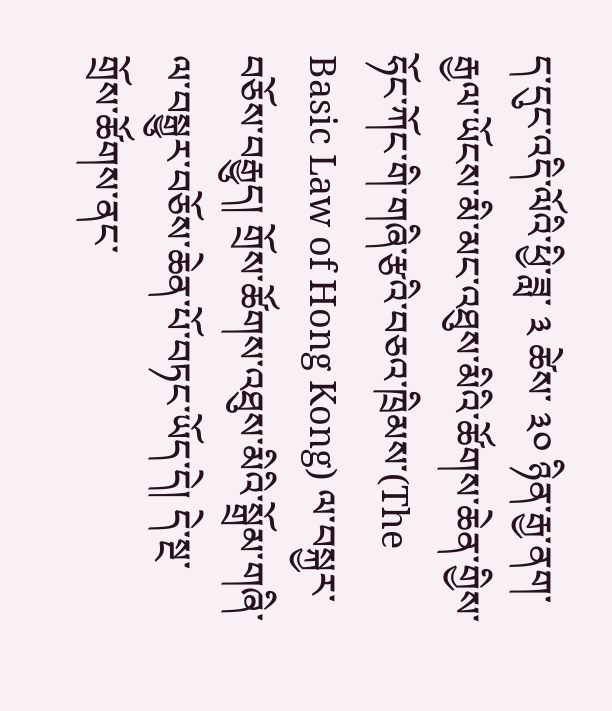ད་དུང་འདི་ལོའི་ཕྱི་ཟླ་ ༣ ཚེས་ ༣༠ ཉིན་རྒྱ་ནག་རྒྱལ་ཡོངས་མི་མང་འཐུས་མིའི་ཚོགས་ཆེན་གྱིས་ཧོང་ཀོང་གི་གཞི་རྩའི་བཅའ་ཁྲིམས་(The Basic Law of Hong Kong) ལ་བསྐྱར་བཅོས་བརྒྱུད། གྲོས་ཚོགས་འཐུས་མིའི་སྒྲོམ་གཞི་ལ་བསྒྱུར་བཅོས་ཆེན་པོ་བཏང་ཡོད་དེ། དེ་སྔ་གྲོས་ཚོགས་ནང་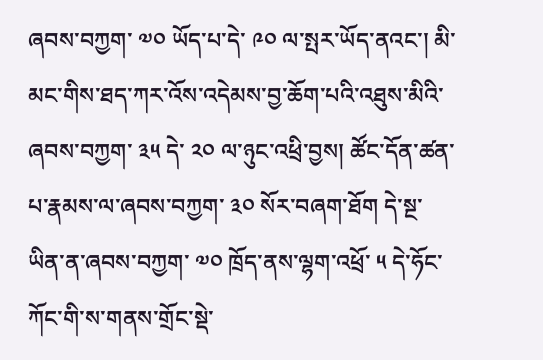ཞབས་བཀྱག་ ༧༠ ཡོད་པ་དེ་ ༩༠ ལ་སྤར་ཡོད་ནའང་། མི་མང་གིས་ཐད་ཀར་འོས་འདེམས་བྱ་ཆོག་པའི་འཐུས་མིའི་ཞབས་བཀྱག་ ༣༥ དེ་ ༢༠ ལ་ཉུང་འཕྲི་བྱས། ཚོང་དོན་ཚན་པ་རྣམས་ལ་ཞབས་བཀྱག་ ༣༠ སོར་བཞག་ཐོག དེ་སྔ་ཡིན་ན་ཞབས་བཀྱག་ ༧༠ ཁྲོད་ནས་ལྷག་འཕྲོ་ ༥ དེ་ཧོང་ཀོང་གི་ས་གནས་གྲོང་སྡེ་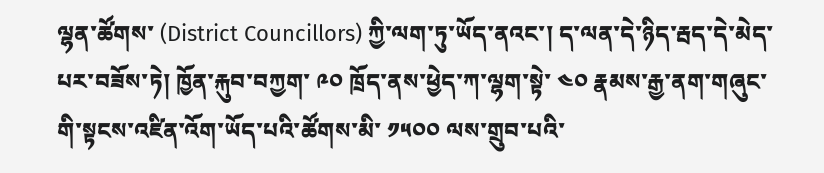ལྷན་ཚོགས་ (District Councillors) ཀྱི་ལག་ཏུ་ཡོད་ནའང་། ད་ལན་དེ་ཉིད་རྦད་དེ་མེད་པར་བཟོས་ཏེ། ཁྱོན་རྐུབ་བཀྱག་ ༩༠ ཁྲོད་ནས་ཕྱེད་ཀ་ལྷག་སྟེ་ ༤༠ རྣམས་རྒྱ་ནག་གཞུང་གི་སྟངས་འཛིན་འོག་ཡོད་པའི་ཚོགས་མི་ ༡༥༠༠ ལས་གྲུབ་པའི་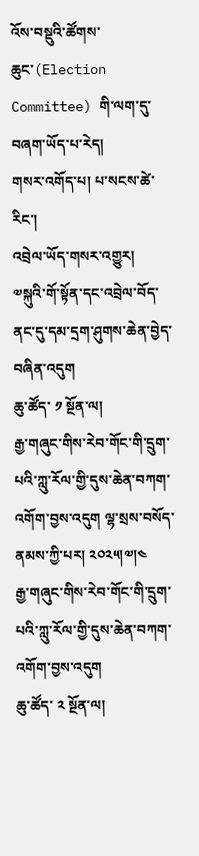འོས་བསྡུའི་ཚོགས་ཆུང་(Election Committee) གི་ལག་དུ་བཞག་ཡོད་པ་རེད།
གསར་འགོད་པ། པ་སངས་ཚེ་རིང་།
འབྲེལ་ཡོད་གསར་འགྱུར།
༧སྐུའི་གོ་སྟོན་དང་འབྲེལ་བོད་ནང་དུ་དམ་དྲག་ཤུགས་ཆེན་བྱེད་བཞིན་འདུག
ཆུ་ཚོད་ ༡ སྔོན་ལ།
རྒྱ་གཞུང་གིས་རེབ་གོང་གི་དྲུག་པའི་ཀླུ་རོལ་གྱི་དུས་ཆེན་བཀག་འགོག་བྱས་འདུག ལྷ་སྲས་བསོད་ནམས་ཀྱི་པར། ༢༠༢༥།༧།༤
རྒྱ་གཞུང་གིས་རེབ་གོང་གི་དྲུག་པའི་ཀླུ་རོལ་གྱི་དུས་ཆེན་བཀག་འགོག་བྱས་འདུག
ཆུ་ཚོད་ ༢ སྔོན་ལ།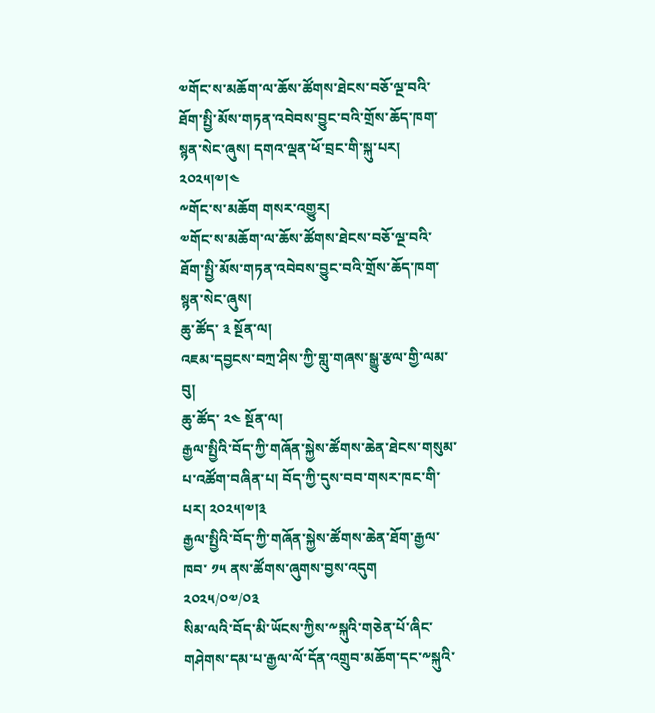༧གོང་ས་མཆོག་ལ་ཆོས་ཚོགས་ཐེངས་བཅོ་ལྔ་བའི་ཐོག་སྤྱི་མོས་གཏན་འབེབས་བྱུང་བའི་གྲོས་ཆོད་ཁག་སྙན་སེང་ཞུས། དགའ་ལྡན་ཕོ་བྲང་གི་སྐུ་པར། ༢༠༢༥།༧།༤
༸གོང་ས་མཆོག གསར་འགྱུར།
༧གོང་ས་མཆོག་ལ་ཆོས་ཚོགས་ཐེངས་བཅོ་ལྔ་བའི་ཐོག་སྤྱི་མོས་གཏན་འབེབས་བྱུང་བའི་གྲོས་ཆོད་ཁག་སྙན་སེང་ཞུས།
ཆུ་ཚོད་ ༣ སྔོན་ལ།
འཇམ་དབྱངས་བཀྲ་ཤིས་ཀྱི་གླུ་གཞས་སྒྱུ་རྩལ་གྱི་ལམ་བུ།
ཆུ་ཚོད་ ༢༤ སྔོན་ལ།
རྒྱལ་སྤྱིའི་བོད་ཀྱི་གཞོན་སྐྱེས་ཚོགས་ཆེན་ཐེངས་གསུམ་པ་འཚོག་བཞིན་པ། བོད་ཀྱི་དུས་བབ་གསར་ཁང་གི་པར། ༢༠༢༥།༧།༣
རྒྱལ་སྤྱིའི་བོད་ཀྱི་གཞོན་སྐྱེས་ཚོགས་ཆེན་ཐོག་རྒྱལ་ཁབ་ ༡༥ ནས་ཚོགས་ཞུགས་བྱས་འདུག
༢༠༢༥/༠༧/༠༣
སིམ་ལའི་བོད་མི་ཡོངས་ཀྱིས་༸སྐུའི་གཅེན་པོ་ཞིང་གཤེགས་དམ་པ་རྒྱལ་ལོ་དོན་འགྲུབ་མཆོག་དང་༸སྐུའི་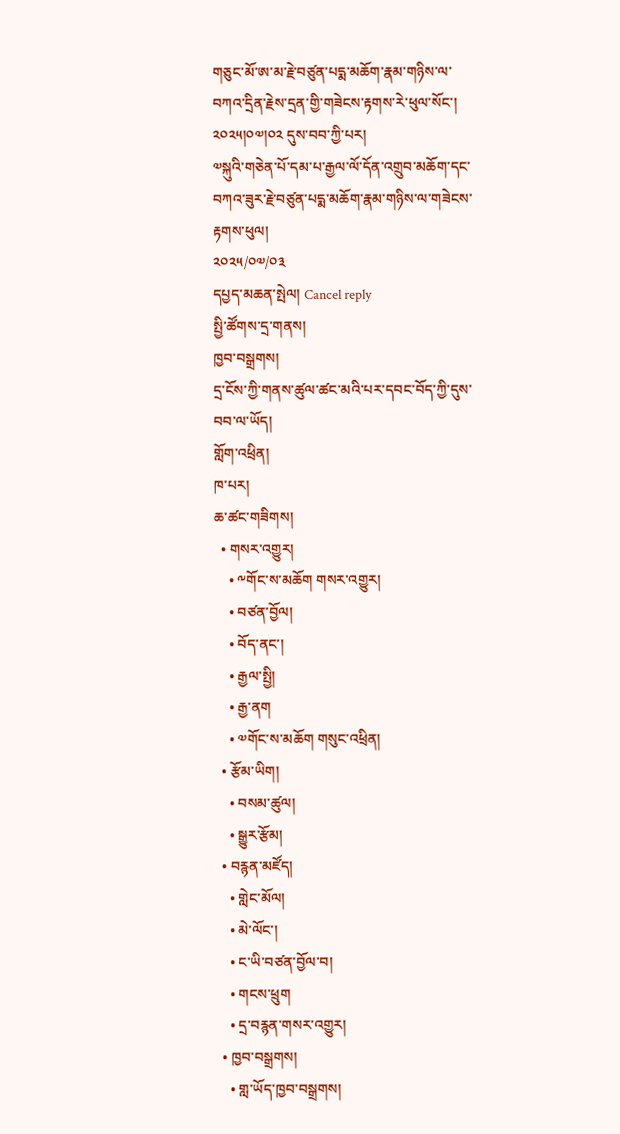གཅུང་མོ་ཨ་མ་རྗེ་བཙུན་པདྨ་མཆོག་རྣམ་གཉིས་ལ་བཀའ་དྲིན་རྗེས་དྲན་གྱི་གཟེངས་རྟགས་རེ་ཕུལ་སོང་།  ༢༠༢༥།༠༧།༠༢ དུས་བབ་ཀྱི་པར།
༧སྐུའི་གཅེན་པོ་དམ་པ་རྒྱལ་ལོ་དོན་འགྲུབ་མཆོག་དང་བཀའ་ཟུར་རྗེ་བཙུན་པདྨ་མཆོག་རྣམ་གཉིས་ལ་གཟེངས་རྟགས་ཕུལ།
༢༠༢༥/༠༧/༠༣
དཔྱད་མཆན་སྤེལ། Cancel reply
སྤྱི་ཚོགས་དྲ་གནས།
ཁྱབ་བསྒྲགས།
དྲ་ངོས་ཀྱི་གནས་ཚུལ་ཚང་མའི་པར་དབང་བོད་ཀྱི་དུས་བབ་ལ་ཡོད།
གློག་འཕྲིན།
ཁ་པར།
ཆ་ཚང་གཟིགས།
  • གསར་འགྱུར།
    • ༸གོང་ས་མཆོག གསར་འགྱུར།
    • བཙན་བྱོལ།
    • བོད་ནང་།
    • རྒྱལ་སྤྱི།
    • རྒྱ་ནག
    • ༧གོང་ས་མཆོག གསུང་འཕྲིན།
  • རྩོམ་ཡིག།
    • བསམ་ཚུལ།
    • སྒྱུར་རྩོམ།
  • བརྙན་མཛོད།
    • གླེང་མོལ།
    • མེ་ལོང་།
    • ང་ཡི་བཙན་བྱོལ་བ།
    • གངས་ཕྲུག
    • དྲ་བརྙན་གསར་འགྱུར།
  • ཁྱབ་བསྒྲགས།
    • གླ་ཡོད་ཁྱབ་བསྒྲགས།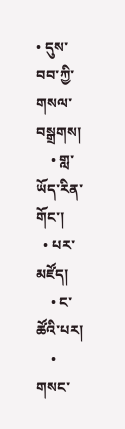• དུས་བབ་ཀྱི་གསལ་བསྒྲགས།
    • གླ་ཡོད་རིན་གོང་།
  • པར་མཛོད།
    • ང་ཚོའི་པར།
    • གསང་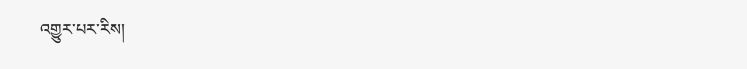འགྱུར་པར་རིས།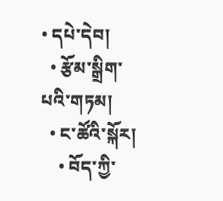• དཔེ་དེབ།
  • རྩོམ་སྒྲིག་པའི་གཏམ།
  • ང་ཚོའི་སྐོར།
    • བོད་ཀྱི་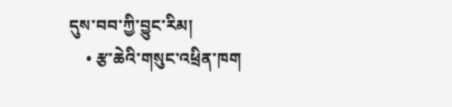དུས་བབ་ཀྱི་བྱུང་རིམ།
    • རྩ་ཆེའི་གསུང་འཕྲིན་ཁག